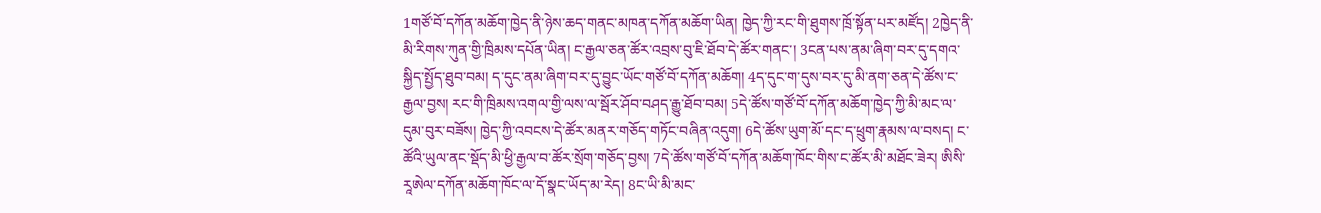1གཙོ་བོ་དཀོན་མཆོག་ཁྱེད་ནི་ཉེས་ཆད་གནང་མཁན་དཀོན་མཆོག་ཡིན། ཁྱེད་ཀྱི་རང་གི་ཐུགས་ཁྲོ་སྟོན་པར་མཛོད། 2ཁྱེད་ནི་མི་རིགས་ཀུན་གྱི་ཁྲིམས་དཔོན་ཡིན། ང་རྒྱལ་ཅན་ཚོར་འབྲས་བུ་ཇི་ཐོབ་དེ་ཚོར་གནང་། 3ངན་པས་ནམ་ཞིག་བར་དུ་དགའ་སྐྱིད་སྤྱོད་ཐུབ་བམ། ད་དུང་ནམ་ཞིག་བར་དུ་བྱུང་ཡོང་གཙོ་བོ་དཀོན་མཆོག། 4ད་དུང་ག་དུས་བར་དུ་མི་ནག་ཅན་དེ་ཚོས་ང་རྒྱལ་བྱས། རང་གི་ཁྲིམས་འགལ་གྱི་ལས་ལ་སྦོར་ཤོབ་བཤད་རྒྱུ་ཐོབ་བམ། 5དེ་ཚོས་གཙོ་བོ་དཀོན་མཆོག་ཁྱེད་ཀྱི་མི་མང་ལ་དུམ་བུར་བཟོས། ཁྱེད་ཀྱི་འབངས་དེ་ཚོར་མནར་གཅོད་གཏོང་བཞིན་འདུག། 6དེ་ཚོས་ཡུག་མོ་དང་ད་ཕྲུག་རྣམས་ལ་བསད། ང་ཚོའི་ཡུལ་ནང་སྡོད་མི་ཕྱི་རྒྱལ་བ་ཚོར་སྲོག་གཅོད་བྱས། 7དེ་ཚོས་གཙོ་བོ་དཀོན་མཆོག་ཁོང་གིས་ང་ཚོར་མི་མཐོང་ཟེར། ཨིསི་རཱཨེལ་དཀོན་མཆོག་ཁོང་ལ་དོ་སྣང་ཡོད་མ་རེད། 8ང་ཡི་མི་མང་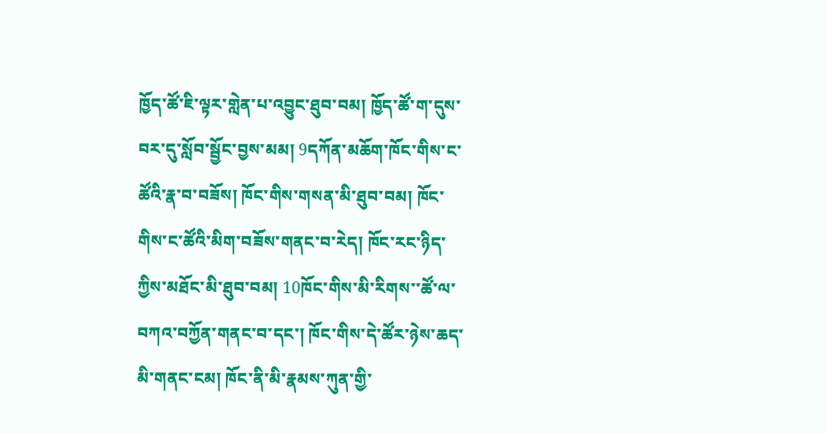ཁྱོད་ཚོ་ཇི་ལྟར་གླེན་པ་འབྱུང་ཐུབ་བམ། ཁྱོད་ཚོ་ག་དུས་བར་དུ་སློབ་སྦྱོང་བྱས་མམ། 9དཀོན་མཆོག་ཁོང་གིས་ང་ཚོའི་རྣ་བ་བཟོས། ཁོང་གིས་གསན་མི་ཐུབ་བམ། ཁོང་གིས་ང་ཚོའི་མིག་བཟོས་གནང་བ་རེད། ཁོང་རང་ཉིད་ཀྱིས་མཐོང་མི་ཐུབ་བམ། 10ཁོང་གིས་མི་རིགས་་ཚོ་ལ་བཀའ་བཀྱོན་གནང་བ་དང་། ཁོང་གིས་དེ་ཚོར་ཉེས་ཆད་མི་གནང་ངམ། ཁོང་ནི་མི་རྣམས་ཀུན་གྱི་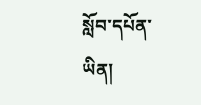སློབ་དཔོན་ཡིན།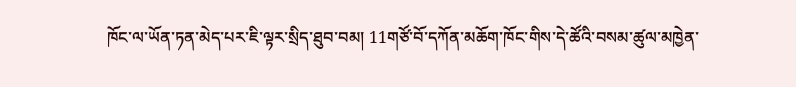ཁོང་ལ་ཡོན་ཏན་མེད་པར་ཇི་ལྟར་སྲིད་ཐུབ་བམ། 11གཙོ་བོ་དཀོན་མཆོག་ཁོང་གིས་དེ་ཚོའི་བསམ་ཚུལ་མཁྱེན་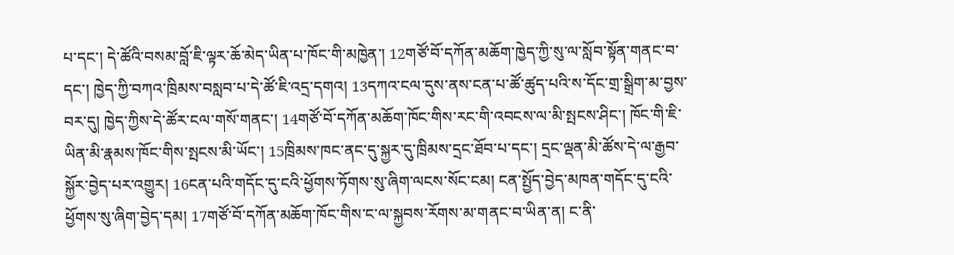པ་དང་། དེ་ཚོའི་བསམ་བློ་ཇི་ལྟར་ཆོ་མེད་ཡིན་པ་ཁོང་གི་མཁྱེན་། 12གཙོ་བོ་དཀོན་མཆོག་ཁྱེད་ཀྱི་སུ་ལ་སློབ་སྟོན་གནང་བ་དང་། ཁྱེད་ཀྱི་བཀའ་ཁྲིམས་བསླབ་པ་དེ་ཚོ་ཇི་འདྲ་དགའ། 13དཀའ་ངལ་དུས་ནས་ངན་པ་ཚོ་ཚུད་པའི་ས་དོང་གྲ་སྒྲིག་མ་བྱས་བར་དུ། ཁྱེད་ཀྱིས་དེ་ཚོར་ངལ་གསོ་གནང་། 14གཙོ་བོ་དཀོན་མཆོག་ཁོང་གིས་རང་གི་འབངས་ལ་མི་སྤངས་ཤིང་། ཁོང་གི་ཇི་ཡིན་མི་རྣམས་ཁོང་གིས་སྤངས་མི་ཡོང་། 15ཁྲིམས་ཁང་ནང་དུ་སྐྱར་དུ་ཁྲིམས་དྲང་ཐོབ་པ་དང་། དྲང་ལྡན་མི་ཚོས་དེ་ལ་རྒྱབ་སྐྱོར་བྱེད་པར་འགྱུར། 16ངན་པའི་གདོང་དུ་ངའི་ཕྱོགས་ཏོགས་སུ་ཞིག་ལངས་སོང་ངམ། ངན་སྤྱོད་བྱེད་མཁན་གདོང་དུ་ངའི་ཕྱོགས་སུ་ཞིག་བྱེད་དམ། 17གཙོ་བོ་དཀོན་མཆོག་ཁོང་གིས་ང་ལ་སྐྱབས་རོགས་མ་གནང་བ་ཡིན་ན། ང་ནི་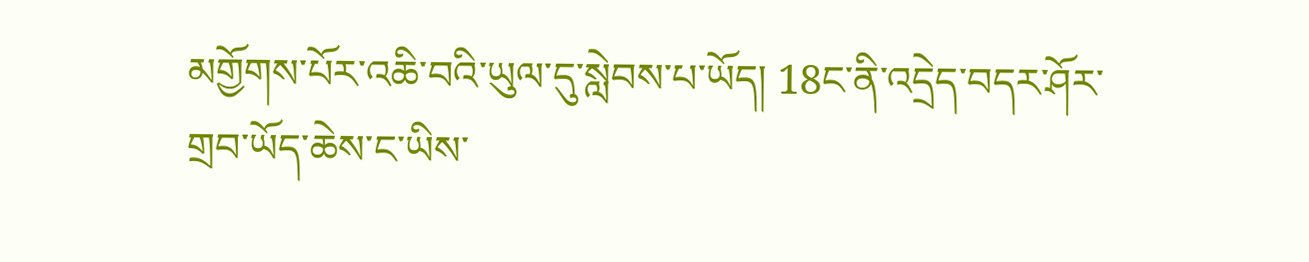མགྱོགས་པོར་འཆི་བའི་ཡུལ་དུ་སླེབས་པ་ཡོད། 18ང་ནི་འདྲེད་བདར་ཤོར་གྲབ་ཡོད་ཆེས་ང་ཡིས་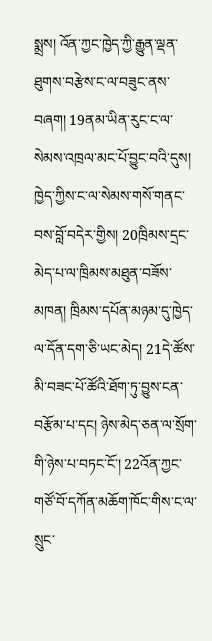སྨྲས། འོན་ཀྱང་ཁྱེད་ཀྱི་རྒྱུན་ལྡན་ཐུགས་བརྩེས་ང་ལ་བཟུང་ནས་བཞག། 19ནམ་ཡིན་རུང་ང་ལ་སེམས་འཁྲལ་མང་པོ་བྱུང་བའི་དུས། ཁྱེད་ཀྱིས་ང་ལ་སེམས་གསོ་གནང་བས་བློ་བདེར་གྱིས། 20ཁྲིམས་དྲང་མེད་པ་ལ་ཁྲིམས་མཐུན་བཟོས་མཁན། ཁྲིམས་དཔོན་མཉམ་དུ་ཁྱེད་ལ་དོན་དག་ཅི་ཡང་མེད། 21དེ་ཚོས་མི་བཟང་པོ་ཚོའི་ཐོག་ཏུ་བྱུས་ངན་བརྩོམ་པ་དང། ཉེས་མེད་ཅན་ལ་སྲོག་གི་ཉེས་པ་བཏང་ངོ་། 22འོན་ཀྱང་གཙོ་བོ་དཀོན་མཆོག་ཁོང་གིས་ང་ལ་སྲུང་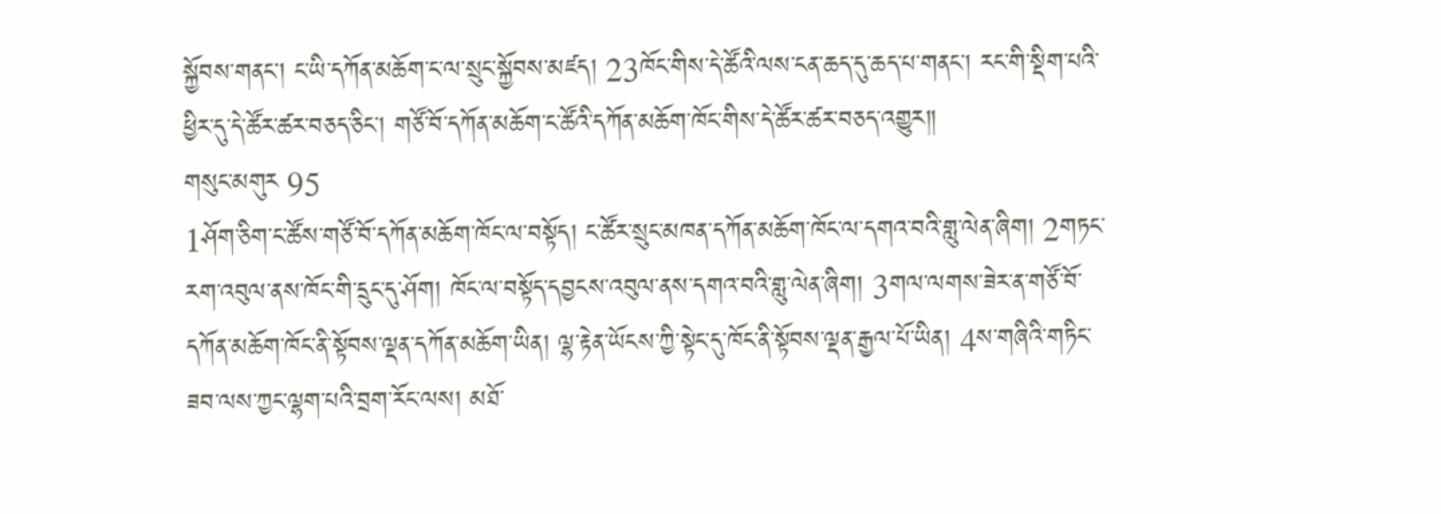སྐྱོབས་གནང། ང་ཡི་དཀོན་མཆོག་ང་ལ་སྲུང་སྐྱོབས་མཛད། 23ཁོང་གིས་དེ་ཚོའི་ལས་ངན་ཆད་དུ་ཆད་པ་གནང་། རང་གི་སྡིག་པའི་ཕྱིར་དུ་དེ་ཚོར་ཚར་བཅད་ཅིང་། གཙོ་བོ་དཀོན་མཆོག་ང་ཚོའི་དཀོན་མཆོག་ཁོང་གིས་དེ་ཚོར་ཚར་བཅད་འགྱུར༎
གསུང་མགུར 95
1ཤོག་ཅིག་ང་ཚོས་གཙོ་བོ་དཀོན་མཆོག་ཁོང་ལ་བསྟོད། ང་ཚོར་སྲུང་མཁན་དཀོན་མཆོག་ཁོང་ལ་དགའ་བའི་གླུ་ལེན་ཞིག། 2གཏང་རག་འབུལ་ནས་ཁོང་གི་དྲུང་དུ་ཤོག། ཁོང་ལ་བསྟོད་དབྱངས་འབུལ་ནས་དགའ་བའི་གླུ་ལེན་ཞིག། 3གལ་ལགས་ཟེར་ན་གཙོ་བོ་དཀོན་མཆོག་ཁོང་ནི་སྟོབས་ལྡན་དཀོན་མཆོག་ཡིན། ལྷ་རྟེན་ཡོངས་ཀྱི་སྟེང་དུ་ཁོང་ནི་སྟོབས་ལྡན་རྒྱལ་པོ་ཡིན། 4ས་གཞིའི་གཏིང་ཟབ་ལས་ཀྱང་ལྷག་པའི་བྲག་རོང་ལས། མཐོ་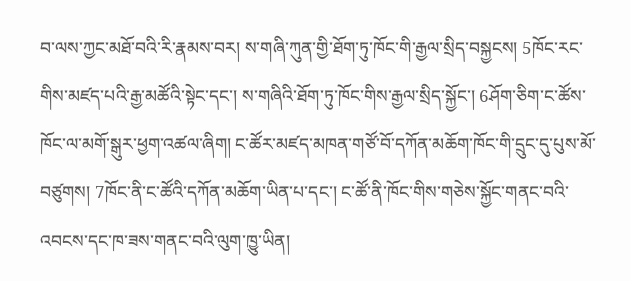བ་ལས་ཀྱང་མཐོ་བའི་རི་རྣམས་བར། ས་གཞི་ཀུན་གྱི་ཐོག་ཏུ་ཁོང་གི་རྒྱལ་སྲིད་བསྐྱངས། 5ཁོང་རང་གིས་མཛད་པའི་རྒྱ་མཚོའི་སྟེང་དང་། ས་གཞིའི་ཐོག་ཏུ་ཁོང་གིས་རྒྱལ་སྲིད་སྐྱོང་། 6ཤོག་ཅིག་ང་ཚོས་ཁོང་ལ་མགོ་སྒུར་ཕྱག་འཚལ་ཞིག། ང་ཚོར་མཛད་མཁན་གཙོ་བོ་དཀོན་མཆོག་ཁོང་གི་དྲུང་དུ་པུས་མོ་བཙུགས། 7ཁོང་ནི་ང་ཚོའི་དཀོན་མཆོག་ཡིན་པ་དང་། ང་ཚོ་ནི་ཁོང་གིས་གཅེས་སྐྱོང་གནང་བའི་འབངས་དང་ཁ་ཟས་གནང་བའི་ལུག་ཁྱུ་ཡིན།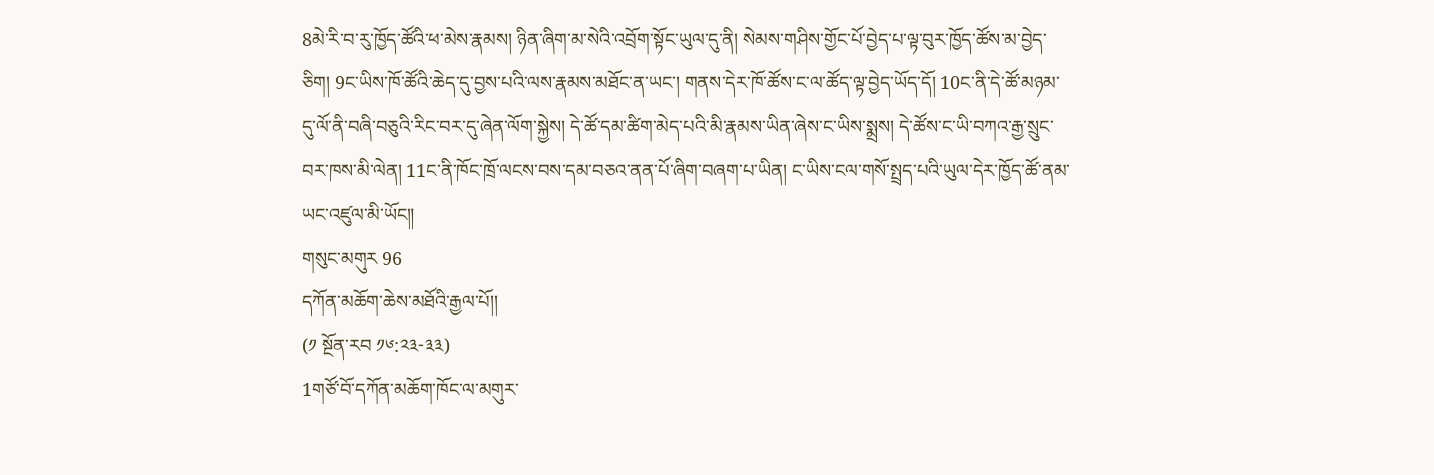8མེ་རི་བ་རུ་ཁྱོད་ཚོའི་ཕ་མེས་རྣམས། ཉིན་ཞིག་མ་སེའི་འབྲོག་སྟོང་ཡུལ་དུ་ནི། སེམས་གཤིས་གྱོང་པོ་བྱེད་པ་ལྟ་བུར་ཁྱོད་ཚོས་མ་བྱེད་ཅིག། 9ང་ཡིས་ཁོ་ཚོའི་ཆེད་དུ་བྱས་པའི་ལས་རྣམས་མཐོང་ན་ཡང་། གནས་དེར་ཁོ་ཚོས་ང་ལ་ཚོད་ལྟ་བྱེད་ཡོད་དོ། 10ང་ནི་དེ་ཚོ་མཉམ་དུ་ལོ་ནི་བཞི་བཅུའི་རིང་བར་དུ་ཞེན་ལོག་སྐྱེས། དེ་ཚོ་དམ་ཚིག་མེད་པའི་མི་རྣམས་ཡིན་ཞེས་ང་ཡིས་སྨྲས། དེ་ཚོས་ང་ཡི་བཀའ་རྒྱ་སྲུང་བར་ཁས་མི་ལེན། 11ང་ནི་ཁོང་ཁྲོ་ལངས་བས་དམ་བཅའ་ནན་པོ་ཞིག་བཞག་པ་ཡིན། ང་ཡིས་ངལ་གསོ་སྤྲད་པའི་ཡུལ་དེར་ཁྱོད་ཚོ་ནམ་ཡང་འཛུལ་མི་ཡོང༎
གསུང་མགུར 96
དཀོན་མཆོག་ཆེས་མཐོའི་རྒྱལ་པོ།།
(༡ སྔོན་རབ ༡༦:༢༣-༣༣)
1གཙོ་བོ་དཀོན་མཆོག་ཁོང་ལ་མགུར་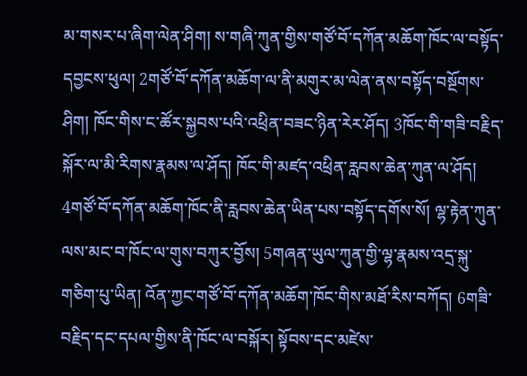མ་གསར་པ་ཞིག་ལེན་ཤིག། ས་གཞི་ཀུན་གྱིས་གཙོ་བོ་དཀོན་མཆོག་ཁོང་ལ་བསྟོད་དབྱངས་ཕུལ། 2གཙོ་བོ་དཀོན་མཆོག་ལ་ནི་མགུར་མ་ལེན་ནས་བསྟོད་བསྔོགས་ཤིག། ཁོང་གིས་ང་ཚོར་སྐྱབས་པའི་འཕྲིན་བཟང་ཉིན་རེར་ཤོད། 3ཁོང་གི་གཟི་བརྗིད་སྐོར་ལ་མི་རིགས་རྣམས་ལ་ཤོད། ཁོང་གི་མཛད་འཕྲིན་རླབས་ཆེན་ཀུན་ལ་ཤོད། 4གཙོ་བོ་དཀོན་མཆོག་ཁོང་ནི་རླབས་ཆེན་ཡིན་པས་བསྟོད་དགོས་སོ། ལྷ་རྟེན་ཀུན་ལས་མང་བ་ཁོང་ལ་གུས་བཀུར་བྱོས། 5གཞན་ཡུལ་ཀུན་གྱི་ལྷ་རྣམས་འདྲ་སྐུ་གཅིག་པུ་ཡིན། འོན་ཀྱང་གཙོ་བོ་དཀོན་མཆོག་ཁོང་གིས་མཐོ་རིས་བཀོད། 6གཟི་བརྗིད་དང་དཔལ་གྱིས་ནི་ཁོང་ལ་བསྐོར། སྟོབས་དང་མཛེས་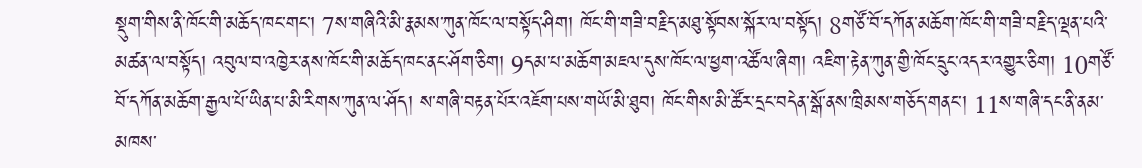སྡུག་གིས་ནི་ཁོང་གི་མཆོད་ཁང་གང་། 7ས་གཞིའི་མི་རྣམས་ཀུན་ཁོང་ལ་བསྟོད་ཤིག། ཁོང་གི་གཟི་བརྗིད་མཐུ་སྟོབས་སྐོར་ལ་བསྟོད། 8གཙོ་བོ་དཀོན་མཆོག་ཁོང་གི་གཟི་བརྗིད་ལྡན་པའི་མཚན་ལ་བསྟོད། འབུལ་བ་འཁྱེར་ནས་ཁོང་གི་མཆོད་ཁང་ནང་ཤོག་ཅིག། 9དམ་པ་མཆོག་མཇལ་དུས་ཁོང་ལ་ཕྱག་འཚོལ་ཞིག། འཇིག་རྟེན་ཀུན་གྱི་ཁོང་དྲུང་འདར་འགྱུར་ཅིག། 10གཙོ་བོ་དཀོན་མཆོག་རྒྱལ་པོ་ཡིན་པ་མི་རིགས་ཀུན་ལ་ཤོད། ས་གཞི་བརྟན་པོར་འཇོག་པས་གཡོ་མི་ཐུབ། ཁོང་གིས་མི་ཚོར་དྲང་བདེན་སྒོ་ནས་ཁྲིམས་གཅོད་གནང་། 11ས་གཞི་དང་ནི་ནམ་མཁས་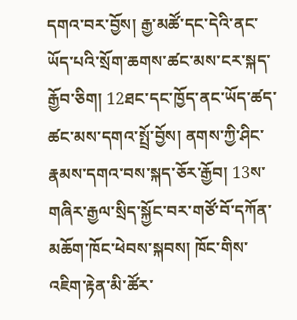དགའ་བར་བྱོས། རྒྱ་མཚོ་དང་དེའི་ནང་ཡོད་པའི་སྲོག་ཆགས་ཚང་མས་ངར་སྐད་རྒྱོབ་ཅིག། 12ཐང་དང་ཁྱོད་ནང་ཡོད་ཚད་ཚང་མས་དགའ་སྤྲོ་བྱོས། ནགས་ཀྱི་ཤིང་རྣམས་དགའ་བས་སྐད་ཅོར་རྒྱོབ། 13ས་གཞིར་རྒྱལ་སྲིད་སྐྱོང་བར་གཙོ་བོ་དཀོན་མཆོག་ཁོང་ཕེབས་སྐབས། ཁོང་གིས་འཇིག་རྟེན་མི་ཚོར་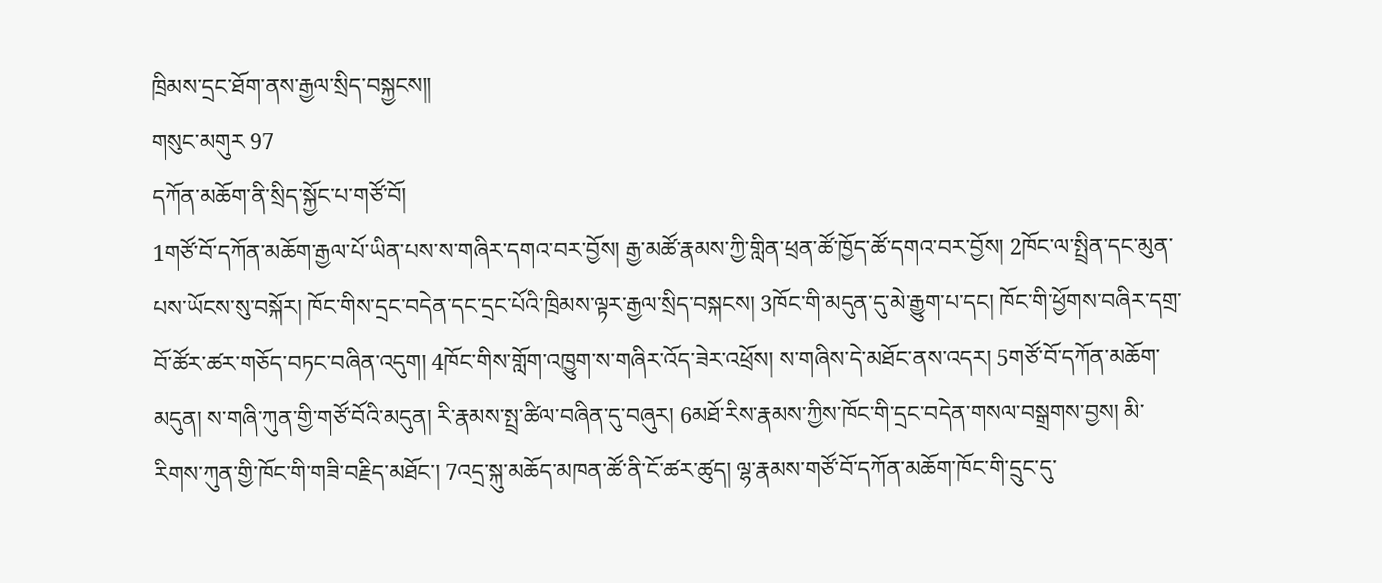ཁྲིམས་དྲང་ཐོག་ནས་རྒྱལ་སྲིད་བསྐྱངས༎
གསུང་མགུར 97
དཀོན་མཆོག་ནི་སྲིད་སྐྱོང་པ་གཙོ་བོ།
1གཙོ་བོ་དཀོན་མཆོག་རྒྱལ་པོ་ཡིན་པས་ས་གཞིར་དགའ་བར་བྱོས། རྒྱ་མཚོ་རྣམས་ཀྱི་གླིན་ཕྲན་ཚོ་ཁྱོད་ཚོ་དགའ་བར་བྱོས། 2ཁོང་ལ་སྤྲིན་དང་མུན་པས་ཡོངས་སུ་བསྐོར། ཁོང་གིས་དྲང་བདེན་དང་དྲང་པོའི་ཁྲིམས་ལྟར་རྒྱལ་སྲིད་བསྐངས། 3ཁོང་གི་མདུན་དུ་མེ་རྒྱུག་པ་དང། ཁོང་གི་ཕྱོགས་བཞིར་དགྲ་བོ་ཚོར་ཚར་གཅོད་བཏང་བཞིན་འདུག། 4ཁོང་གིས་གློག་འཁྱུག་ས་གཞིར་འོད་ཟེར་འཕྲོས། ས་གཞིས་དེ་མཐོང་ནས་འདར། 5གཙོ་བོ་དཀོན་མཆོག་མདུན། ས་གཞི་ཀུན་གྱི་གཙོ་བོའི་མདུན། རི་རྣམས་སྤྲ་ཚིལ་བཞིན་དུ་བཞུར། 6མཐོ་རིས་རྣམས་ཀྱིས་ཁོང་གི་དྲང་བདེན་གསལ་བསྒྲགས་བྱས། མི་རིགས་ཀུན་གྱི་ཁོང་གི་གཟི་བརྗིད་མཐོང་། 7འདྲ་སྐུ་མཆོད་མཁན་ཚོ་ནི་ངོ་ཚར་ཚུད། ལྷ་རྣམས་གཙོ་བོ་དཀོན་མཆོག་ཁོང་གི་དྲུང་དུ་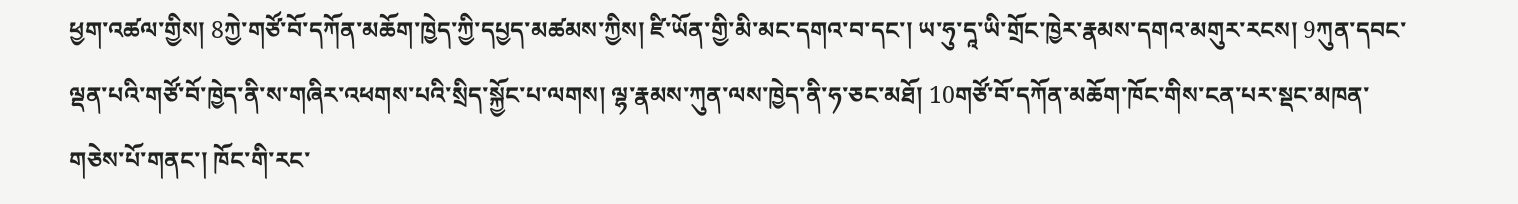ཕྱག་འཚལ་གྱིས། 8ཀྱེ་གཙོ་བོ་དཀོན་མཆོག་ཁྱེད་ཀྱི་དཔྱད་མཚམས་ཀྱིས། ཛི་ཡོན་གྱི་མི་མང་དགའ་བ་དང་། ཡ་ཧུ་དཱ་ཡི་གྲོང་ཁྱེར་རྣམས་དགའ་མགུར་རངས། 9ཀུན་དབང་ལྡན་པའི་གཙོ་བོ་ཁྱེད་ནི་ས་གཞིར་འཕགས་པའི་སྲིད་སྐྱོང་པ་ལགས། ལྷ་རྣམས་ཀུན་ལས་ཁྱེད་ནི་ཧ་ཅང་མཐོ། 10གཙོ་བོ་དཀོན་མཆོག་ཁོང་གིས་ངན་པར་སྡང་མཁན་གཅེས་པོ་གནང་། ཁོང་གི་རང་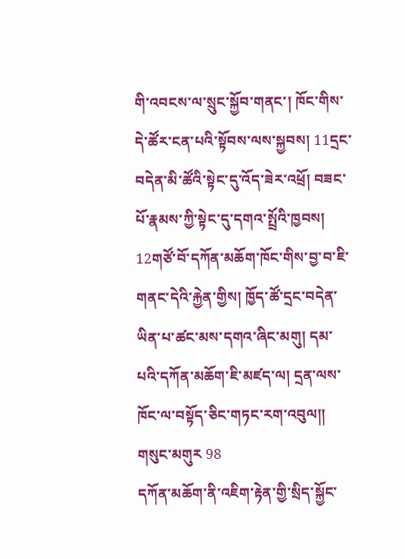གི་འབངས་ལ་སྲུང་སྐྱོབ་གནང་། ཁོང་གིས་དེ་ཚོར་ངན་པའི་སྟོབས་ལས་སྐྱབས། 11དྲང་བདེན་མི་ཚོའི་སྟེང་དུ་འོད་ཟེར་འཕྲོ། བཟང་པོ་རྣམས་ཀྱི་སྟེང་དུ་དགའ་སྤྲོའི་ཁྱབས། 12གཙོ་བོ་དཀོན་མཆོག་ཁོང་གིས་བྱ་བ་ཇི་གནང་དེའི་རྐྱེན་གྱིས། ཁྱོད་ཚོ་དྲང་བདེན་ཡིན་པ་ཚང་མས་དགའ་ཞིང་མགུ། དམ་པའི་དཀོན་མཆོག་ཇི་མཛད་ལ། དྲན་ལས་ཁོང་ལ་བསྟོད་ཅིང་གཏང་རག་འབུལ༎
གསུང་མགུར 98
དཀོན་མཆོག་ནི་འཇིག་རྟེན་གྱི་སྲིད་སྐྱོང་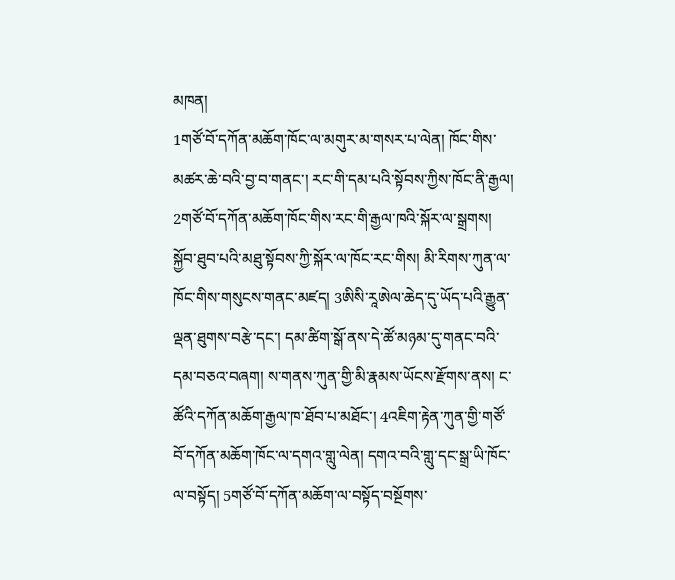མཁན།
1གཙོ་བོ་དཀོན་མཆོག་ཁོང་ལ་མགུར་མ་གསར་པ་ལེན། ཁོང་གིས་མཚར་ཆེ་བའི་བྱ་བ་གནང་། རང་གི་དམ་པའི་སྟོབས་ཀྱིས་ཁོང་ནི་རྒྱལ། 2གཙོ་བོ་དཀོན་མཆོག་ཁོང་གིས་རང་གི་རྒྱལ་ཁའི་སྐོར་ལ་སྒྲགས། སྐྱོབ་ཐུབ་པའི་མཐུ་སྟོབས་ཀྱི་སྐོར་ལ་ཁོང་རང་གིས། མི་རིགས་ཀུན་ལ་ཁོང་གིས་གསུངས་གནང་མཛད། 3ཨིསི་རཱཨེལ་ཆེད་དུ་ཡོད་པའི་རྒྱུན་ལྡན་ཐུགས་བརྩེ་དང་། དམ་ཚིག་སྒོ་ནས་དེ་ཚོ་མཉམ་དུ་གནང་བའི་དམ་བཅའ་བཞག། ས་གནས་ཀུན་གྱི་མི་རྣམས་ཡོངས་རྫོགས་ནས། ང་ཚོའི་དཀོན་མཆོག་རྒྱལ་ཁ་ཐོབ་པ་མཐོང་། 4འཇིག་རྟེན་ཀུན་གྱི་གཙོ་བོ་དཀོན་མཆོག་ཁོང་ལ་དགའ་གླུ་ལེན། དགའ་བའི་གླུ་དང་སྒྲ་ཡི་ཁོང་ལ་བསྟོད། 5གཙོ་བོ་དཀོན་མཆོག་ལ་བསྟོད་བསྔོགས་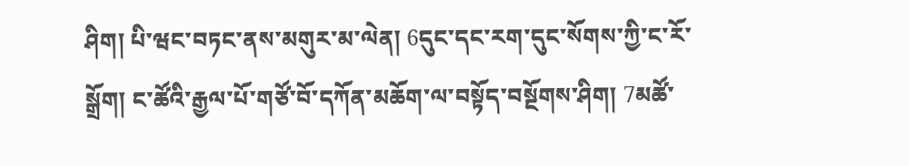ཤིག། པི་ཝང་བཏང་ནས་མགུར་མ་ལེན། 6དུང་དང་རག་དུང་སོགས་ཀྱི་ང་རོ་སྒྲོག། ང་ཚོའི་རྒྱལ་པོ་གཙོ་བོ་དཀོན་མཆོག་ལ་བསྟོད་བསྔོགས་ཤིག། 7མཚོ་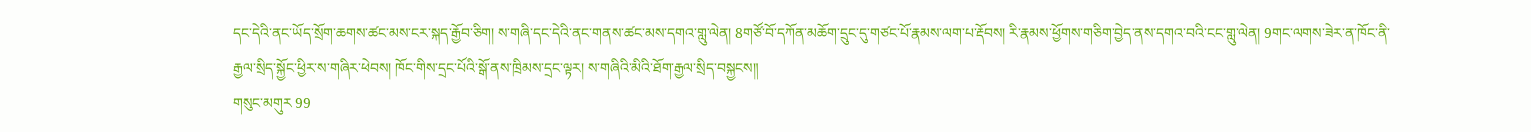དང་དེའི་ནང་ཡོད་སྲོག་ཆགས་ཚང་མས་ངར་སྐད་རྒྱོབ་ཅིག། ས་གཞི་དང་དེའི་ནང་གནས་ཚང་མས་དགའ་གླུ་ལེན། 8གཙོ་བོ་དཀོན་མཆོག་དྲུང་དུ་གཙང་པོ་རྣམས་ལག་པ་རྡོབས། རི་རྣམས་ཕྱོགས་གཅིག་བྱེད་ནས་དགའ་བའི་ངང་གླུ་ལེན། 9གང་ལགས་ཟེར་ན་ཁོང་ནི་རྒྱལ་སྲིད་སྐྱོང་ཕྱིར་ས་གཞིར་ཕེབས། ཁོང་གིས་དྲང་པོའི་སྒོ་ནས་ཁྲིམས་དྲང་ལྟར། ས་གཞིའི་མིའི་ཐོག་རྒྱལ་སྲིད་བསྐྱངས༎
གསུང་མགུར 99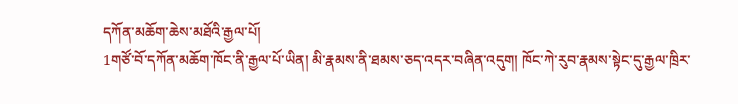དཀོན་མཆོག་ཆེས་མཐོའི་རྒྱལ་པོ།
1གཙོ་བོ་དཀོན་མཆོག་ཁོང་ནི་རྒྱལ་པོ་ཡིན། མི་རྣམས་ནི་ཐམས་ཅད་འདར་བཞིན་འདུག། ཁོང་ཀེ་རུབ་རྣམས་སྟེང་དུ་རྒྱལ་ཁྲིར་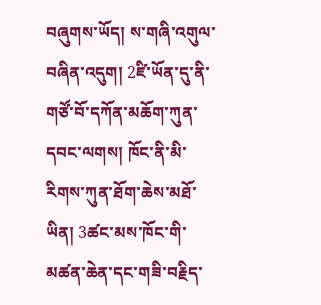བཞུགས་ཡོད། ས་གཞི་འགུལ་བཞིན་འདུག། 2ཛི་ཡོན་དུ་ནི་གཙོ་བོ་དཀོན་མཆོག་ཀུན་དབང་ལགས། ཁོང་ནི་མི་རིགས་ཀུན་ཐོག་ཆེས་མཐོ་ཡིན། 3ཚང་མས་ཁོང་གི་མཚན་ཆེན་དང་གཟི་བརྗིད་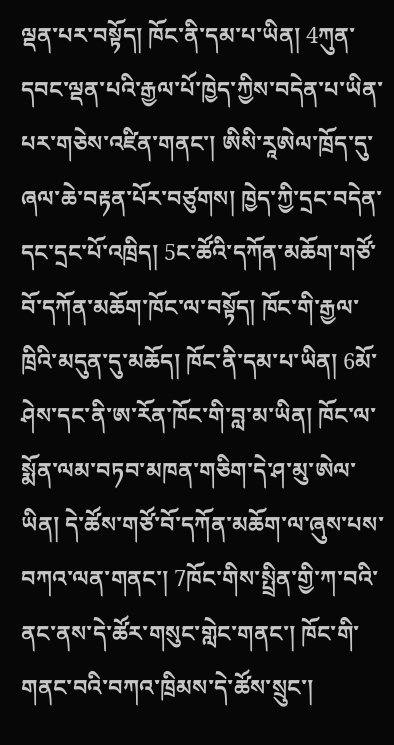ལྡན་པར་བསྟོད། ཁོང་ནི་དམ་པ་ཡིན། 4ཀུན་དབང་ལྡན་པའི་རྒྱལ་པོ་ཁྱེད་ཀྱིས་བདེན་པ་ཡིན་པར་གཅེས་འཛིན་གནང་། ཨིསི་རཱཨེལ་ཁྲོད་དུ་ཞལ་ཆེ་བརྟན་པོར་བཙུགས། ཁྱེད་ཀྱི་དྲང་བདེན་དང་དྲང་པོ་འཁྲིད། 5ང་ཚོའི་དཀོན་མཆོག་གཙོ་བོ་དཀོན་མཆོག་ཁོང་ལ་བསྟོད། ཁོང་གི་རྒྱལ་ཁྲིའི་མདུན་དུ་མཆོད། ཁོང་ནི་དམ་པ་ཡིན། 6མོ་ཤེས་དང་ནི་ཨ་རོན་ཁོང་གི་བླ་མ་ཡིན། ཁོང་ལ་སྨོན་ལམ་བཏབ་མཁན་གཅིག་དེ་ཤ་མུ་ཨེལ་ཡིན། དེ་ཚོས་གཙོ་བོ་དཀོན་མཆོག་ལ་ཞུས་པས་བཀའ་ལན་གནང་། 7ཁོང་གིས་སྤྲིན་གྱི་ཀ་བའི་ནང་ནས་དེ་ཚོར་གསུང་གླེང་གནང་། ཁོང་གི་གནང་བའི་བཀའ་ཁྲིམས་དེ་ཚོས་སྲུང་།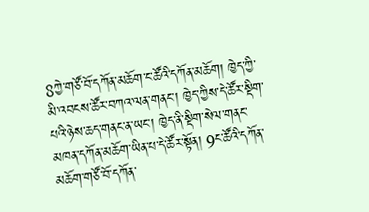8ཀྱེ་གཙོ་བོ་དཀོན་མཆོག་ང་ཚོའི་དཀོན་མཆོག། ཁྱེད་ཀྱི་མི་འབངས་ཚོར་བཀའ་ལན་གནང་། ཁྱེད་ཀྱིས་དེ་ཚོར་སྡིག་པའི་ཉེས་ཆད་གནང་ན་ཡང་། ཁྱེད་ནི་སྡིག་སེལ་གནང་མཁན་དཀོན་མཆོག་ཡིན་པ་དེ་ཚོར་སྟོན། 9ང་ཚོའི་དཀོན་མཆོག་གཙོ་བོ་དཀོན་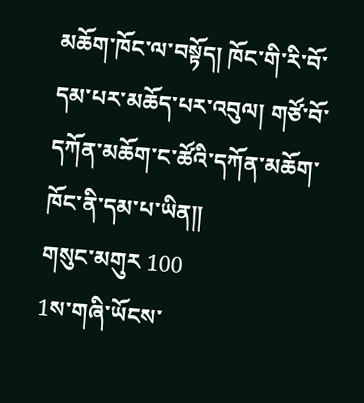མཆོག་ཁོང་ལ་བསྟོད། ཁོང་གི་རི་བོ་དམ་པར་མཆོད་པར་འབུལ། གཙོ་བོ་དཀོན་མཆོག་ང་ཚོའི་དཀོན་མཆོག་ཁོང་ནི་དམ་པ་ཡིན༎
གསུང་མགུར 100
1ས་གཞི་ཡོངས་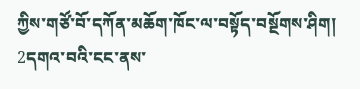ཀྱིས་གཙོ་བོ་དཀོན་མཆོག་ཁོང་ལ་བསྟོད་བསྔོགས་ཤིག། 2དགའ་བའི་ངང་ནས་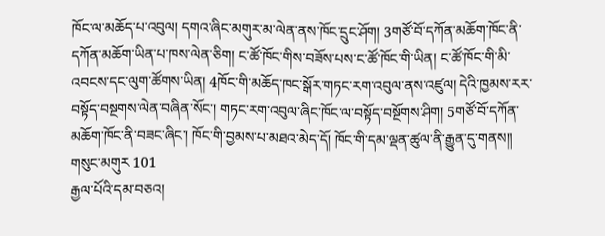ཁོང་ལ་མཆོད་པ་འབུལ། དགའ་ཞིང་མགུར་མ་ལེན་ནས་ཁོང་དྲུང་ཤོག། 3གཙོ་བོ་དཀོན་མཆོག་ཁོང་ནི་དཀོན་མཆོག་ཡིན་པ་ཁས་ལེན་ཅིག། ང་ཚོ་ཁོང་གིས་བཟོས་པས་ང་ཚོ་ཁོང་གི་ཡིན། ང་ཚོ་ཁོང་གི་མི་འབངས་དང་ལུག་ཚོགས་ཡིན། 4ཁོང་གི་མཆོད་ཁང་སྒོར་གཏང་རག་འབུལ་ནས་འཛུལ། དེའི་ཁྱམས་རར་བསྟོད་བསྔགས་ལེན་བཞིན་སོང་། གཏང་རག་འབུལ་ཞིང་ཁོང་ལ་བསྟོད་བསྔོགས་ཤིག། 5གཙོ་བོ་དཀོན་མཆོག་ཁོང་ནི་བཟང་ཞིང་། ཁོང་གི་བྱམས་པ་མཐའ་མེད་དོ། ཁོང་གི་དམ་ལྡན་ཚུལ་ནི་རྒྱུན་དུ་གནས༎
གསུང་མགུར 101
རྒྱལ་པོའི་དམ་བཅའ།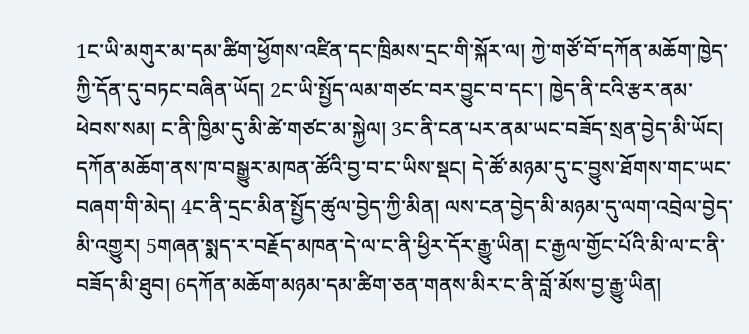1ང་ཡི་མགུར་མ་དམ་ཚིག་ཕྱོགས་འཛིན་དང་ཁྲིམས་དྲང་གི་སྐོར་ལ། ཀྱེ་གཙོ་བོ་དཀོན་མཆོག་ཁྱེད་ཀྱི་དོན་དུ་བཏང་བཞིན་ཡོད། 2ང་ཡི་སྤྱོད་ལམ་གཙང་བར་བྱུང་བ་དང་། ཁྱེད་ནི་ངའི་རྩར་ནམ་ཕེབས་སམ། ང་ནི་ཁྱིམ་དུ་མི་ཚེ་གཙང་མ་སྐྱེལ། 3ང་ནི་ངན་པར་ནམ་ཡང་བཟོད་སྲན་བྱེད་མི་ཡོང། དཀོན་མཆོག་ནས་ཁ་བསྒྱུར་མཁན་ཚོའི་བྱ་བ་ང་ཡིས་སྡང། དེ་ཚོ་མཉམ་དུ་ང་བྱུས་ཐོགས་གང་ཡང་བཞག་གི་མེད། 4ང་ནི་དྲང་མིན་སྤྱོད་ཚུལ་བྱེད་ཀྱི་མིན། ལས་ངན་བྱེད་མི་མཉམ་དུ་ལག་འབྲེལ་བྱེད་མི་འགྱུར། 5གཞན་སྨད་ར་བརྗོད་མཁན་དེ་ལ་ང་ནི་ཕྱིར་དོར་རྒྱུ་ཡིན། ང་རྒྱལ་གྱོང་པོའི་མི་ལ་ང་ནི་བཟོད་མི་ཐུབ། 6དཀོན་མཆོག་མཉམ་དམ་ཚིག་ཅན་གནས་མིར་ང་ནི་བློ་མོས་བྱ་རྒྱུ་ཡིན།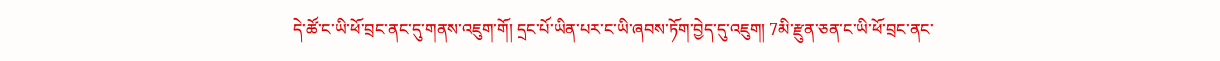དེ་ཚོ་ང་ཡི་ཕོ་བྲང་ནང་དུ་གནས་འཇུག་གོ། དྲང་པོ་ཡིན་པར་ང་ཡི་ཞབས་ཏོག་བྱེད་དུ་འཇུག། 7མི་རྫུན་ཅན་ང་ཡི་ཕོ་བྲང་ནང་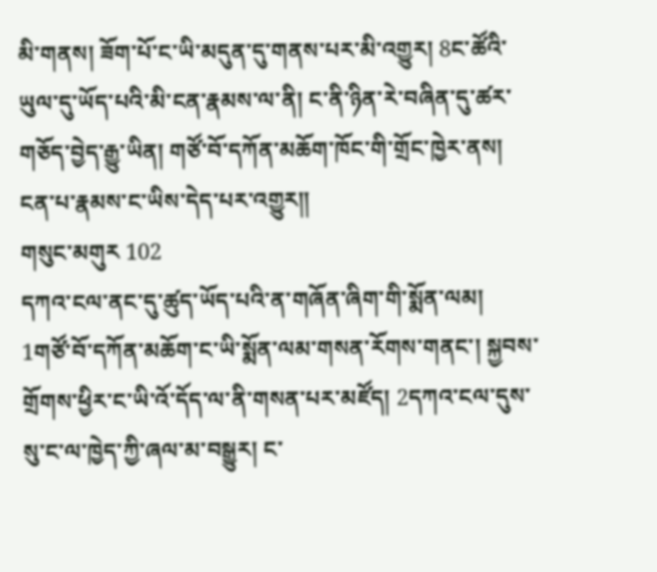མི་གནས། ཟོག་པོ་ང་ཡི་མདུན་དུ་གནས་པར་མི་འགྱུར། 8ང་ཚོའི་ཡུལ་དུ་ཡོད་པའི་མི་ངན་རྣམས་ལ་ནི། ང་ནི་ཉིན་རེ་བཞིན་དུ་ཚར་གཅོད་བྱེད་རྒྱུ་ཡིན། གཙོ་བོ་དཀོན་མཆོག་ཁོང་གི་གྲོང་ཁྱེར་ནས། ངན་པ་རྣམས་ང་ཡིས་དེད་པར་འགྱུར༎
གསུང་མགུར 102
དཀའ་ངལ་ནང་དུ་ཚུད་ཡོད་པའི་ན་གཞོན་ཞིག་གི་སྨོན་ལམ།
1གཙོ་བོ་དཀོན་མཆོག་ང་ཡི་སྨོན་ལམ་གསན་རོགས་གནང་། སྐྱབས་གྲོགས་ཕྱིར་ང་ཡི་འོ་དོད་ལ་ནི་གསན་པར་མཛོད། 2དཀའ་ངལ་དུས་སུ་ང་ལ་ཁྱེད་ཀྱི་ཞལ་མ་བསྒྱུར། ང་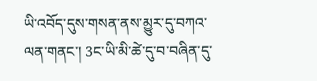ཡི་འབོད་དུས་གསན་ནས་མྱུར་དུ་བཀའ་ལན་གནང་། 3ང་ཡི་མི་ཚེ་དུ་བ་བཞིན་དུ་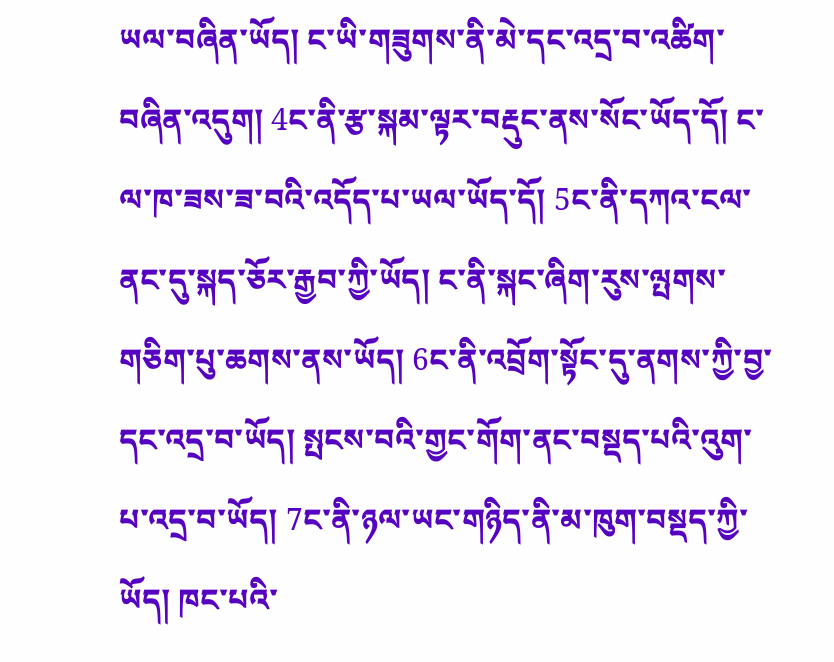ཡལ་བཞིན་ཡོད། ང་ཡི་གཟུགས་ནི་མེ་དང་འདྲ་བ་འཚིག་བཞིན་འདུག། 4ང་ནི་རྩ་སྐམ་ལྟར་བརྡུང་ནས་སོང་ཡོད་དོ། ང་ལ་ཁ་ཟས་ཟ་བའི་འདོད་པ་ཡལ་ཡོད་དོ། 5ང་ནི་དཀའ་ངལ་ནང་དུ་སྐད་ཅོར་རྒྱབ་ཀྱི་ཡོད། ང་ནི་སྐང་ཞིག་རུས་ལྤགས་གཅིག་པུ་ཆགས་ནས་ཡོད། 6ང་ནི་འབྲོག་སྟོང་དུ་ནགས་ཀྱི་བྱ་དང་འདྲ་བ་ཡོད། སྤངས་བའི་གྱང་གོག་ནང་བསྡད་པའི་འུག་པ་འདྲ་བ་ཡོད། 7ང་ནི་ཉལ་ཡང་གཉིད་ནི་མ་ཁུག་བསྡད་ཀྱི་ཡོད། ཁང་པའི་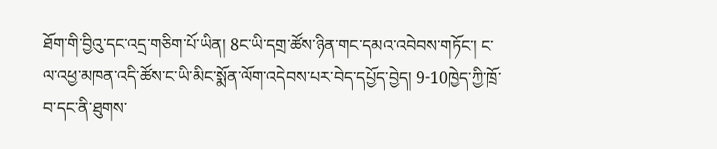ཐོག་གི་བྱིའུ་དང་འདྲ་གཅིག་པོ་ཡིན། 8ང་ཡི་དགྲ་ཚོས་ཉིན་གང་དམའ་འབེབས་གཏོང་། ང་ལ་འཕྱ་མཁན་འདི་ཚོས་ང་ཡི་མིང་སྨོན་ལོག་འདེབས་པར་བེད་དཔྱོད་བྱེད། 9-10ཁྱེད་ཀྱི་ཁྲོ་བ་དང་ནི་ཐུགས་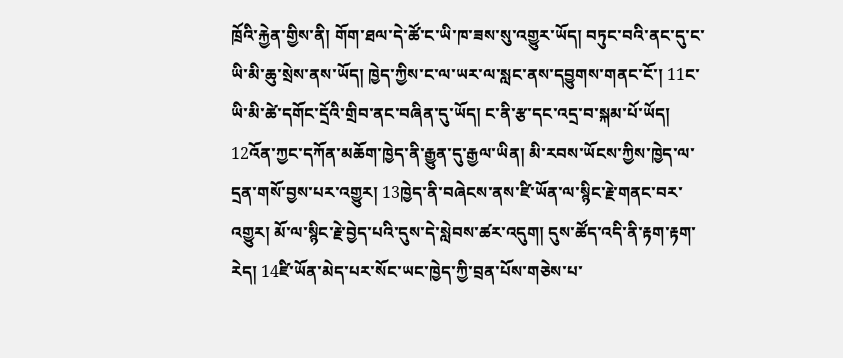ཁྲོའི་རྐྱེན་གྱིས་ནི། གོག་ཐལ་དེ་ཚོ་ང་ཡི་ཁ་ཟས་སུ་འགྱུར་ཡོད། བཏུང་བའི་ནང་དུ་ང་ཡི་མི་ཆུ་སྲེས་ནས་ཡོད། ཁྱེད་ཀྱིས་ང་ལ་ཡར་ལ་སླང་ནས་དབྱུགས་གནང་ངོ་། 11ང་ཡི་མི་ཚེ་དགོང་དྲོའི་གྲིབ་ནང་བཞིན་དུ་ཡོད། ང་ནི་རྩ་དང་འདྲ་བ་སྐམ་པོ་ཡོད། 12འོན་ཀྱང་དཀོན་མཆོག་ཁྱེད་ནི་རྒྱུན་དུ་རྒྱལ་ཡིན། མི་རབས་ཡོངས་ཀྱིས་ཁྱེད་ལ་དྲན་གསོ་བྱས་པར་འགྱུར། 13ཁྱེད་ནི་བཞེངས་ནས་ཛི་ཡོན་ལ་སྙིང་རྗེ་གནང་བར་འགྱུར། མོ་ལ་སྙིང་རྗེ་བྱེད་པའི་དུས་དེ་སླེབས་ཚར་འདུག། དུས་ཚོད་འདི་ནི་རྟག་རྟག་རེད། 14ཛི་ཡོན་མེད་པར་སོང་ཡང་ཁྱེད་ཀྱི་བྲན་པོས་གཅེས་པ་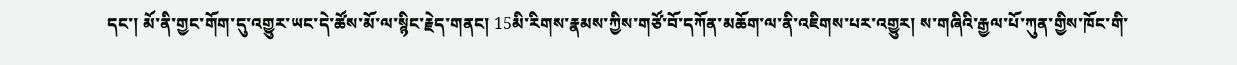དང་། མོ་ནི་གྱང་གོག་དུ་འགྱུར་ཡང་དེ་ཚོས་མོ་ལ་སྙིང་རྗེད་གནང། 15མི་རིགས་རྣམས་ཀྱིས་གཙོ་བོ་དཀོན་མཆོག་ལ་ནི་འཇིགས་པར་འགྱུར། ས་གཞིའི་རྒྱལ་པོ་ཀུན་གྱིས་ཁོང་གི་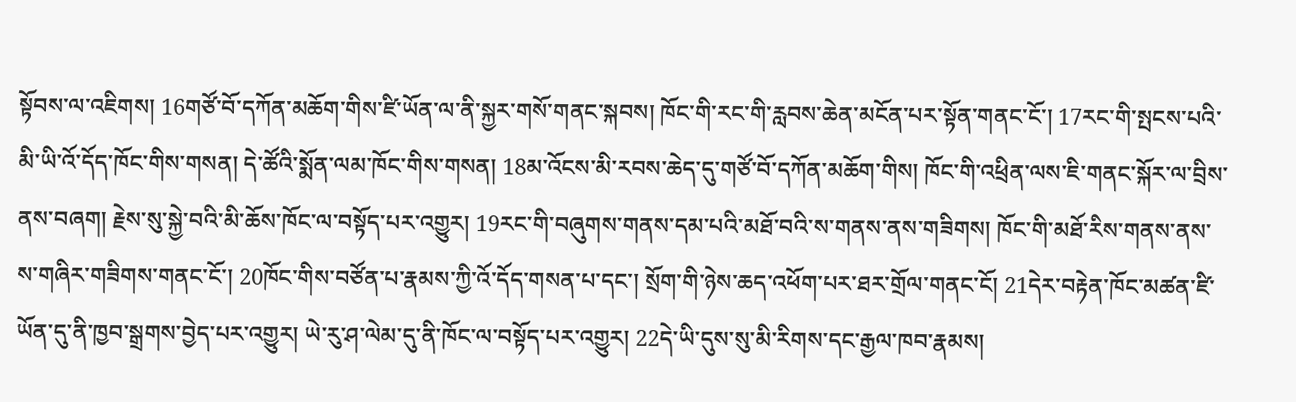སྟོབས་ལ་འཇིགས། 16གཙོ་བོ་དཀོན་མཆོག་གིས་ཛི་ཡོན་ལ་ནི་སྐྱར་གསོ་གནང་སྐབས། ཁོང་གི་རང་གི་རླབས་ཆེན་མངོན་པར་སྟོན་གནང་ངོ་། 17རང་གི་སྤངས་པའི་མི་ཡི་འོ་དོད་ཁོང་གིས་གསན། དེ་ཚོའི་སྨོན་ལམ་ཁོང་གིས་གསན། 18མ་འོངས་མི་རབས་ཆེད་དུ་གཙོ་བོ་དཀོན་མཆོག་གིས། ཁོང་གི་འཕྲིན་ལས་ཇི་གནང་སྐོར་ལ་བྲིས་ནས་བཞག། རྗེས་སུ་སྐྱེ་བའི་མི་ཆོས་ཁོང་ལ་བསྟོད་པར་འགྱུར། 19རང་གི་བཞུགས་གནས་དམ་པའི་མཐོ་བའི་ས་གནས་ནས་གཟིགས། ཁོང་གི་མཐོ་རིས་གནས་ནས་ས་གཞིར་གཟིགས་གནང་ངོ་། 20ཁོང་གིས་བཙོན་པ་རྣམས་ཀྱི་འོ་དོད་གསན་པ་དང་། སྲོག་གི་ཉེས་ཆད་འཕོག་པར་ཐར་གྲོལ་གནང་ངོ། 21དེར་བརྟེན་ཁོང་མཚན་ཛི་ཡོན་དུ་ནི་ཁྱབ་སྒྲགས་བྱེད་པར་འགྱུར། ཡེ་རུ་ཤ་ལེམ་དུ་ནི་ཁོང་ལ་བསྟོད་པར་འགྱུར། 22དེ་ཡི་དུས་སུ་མི་རིགས་དང་རྒྱལ་ཁབ་རྣམས།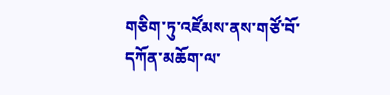གཅིག་ཏུ་འཛོམས་ནས་གཙོ་བོ་དཀོན་མཆོག་ལ་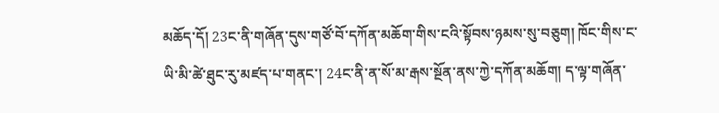མཆོད་དོ། 23ང་ནི་གཞོན་དུས་གཙོ་བོ་དཀོན་མཆོག་གིས་ངའི་སྟོབས་ཉམས་སུ་བཅུག། ཁོང་གིས་ང་ཡི་མི་ཚེ་ཐུང་རུ་མཛད་པ་གནང་། 24ང་ནི་ན་སོ་མ་རྒས་སྔོན་ནས་ཀྱེ་དཀོན་མཆོག། ད་ལྟ་གཞོན་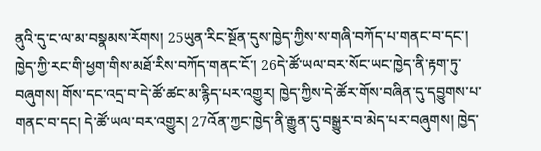ནུའི་དུ་ང་ལ་མ་བསྣམས་རོགས། 25ཡུན་རིང་སྔོན་དུས་ཁྱེད་ཀྱིས་ས་གཞི་བཀོད་པ་གནང་བ་དང་། ཁྱེད་ཀྱི་རང་གི་ཕྱག་གིས་མཐོ་རིས་བཀོད་གནང་ངོ་། 26དེ་ཚོ་ཡལ་བར་སོང་ཡང་ཁྱེད་ནི་རྟག་ཏུ་བཞུགས། གོས་དང་འདྲ་བ་དེ་ཚོ་ཚང་མ་རྙིད་པར་འགྱུར། ཁྱེད་ཀྱིས་དེ་ཚོར་གོས་བཞིན་དུ་དབྱུགས་པ་གནང་བ་དང། དེ་ཚོ་ཡལ་བར་འགྱུར། 27འོན་ཀྱང་ཁྱེད་ནི་རྒྱུན་དུ་བསྒྱུར་བ་མེད་པར་བཞུགས། ཁྱེད་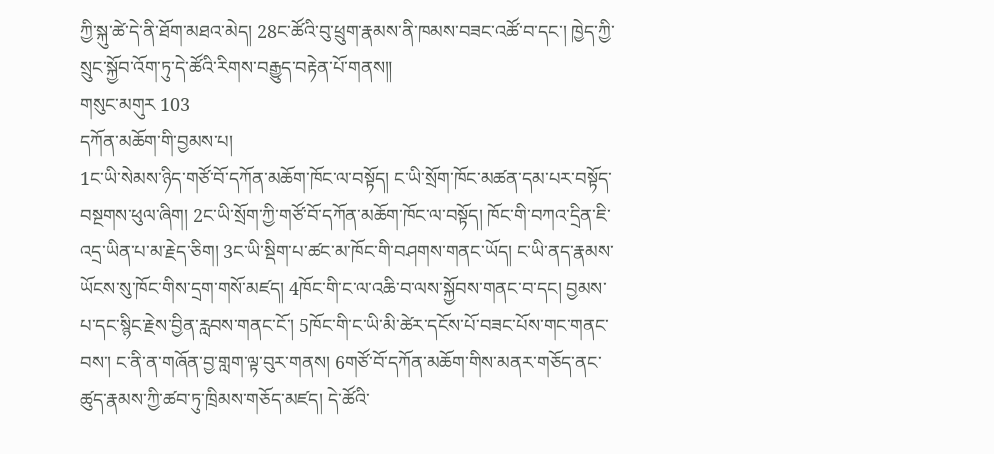ཀྱི་སྐུ་ཚེ་དེ་ནི་ཐོག་མཐའ་མེད། 28ང་ཚོའི་བུ་ཕྲུག་རྣམས་ནི་ཁམས་བཟང་འཚོ་བ་དང་། ཁྱེད་ཀྱི་སྲུང་སྐྱོབ་འོག་ཏུ་དེ་ཚོའི་རིགས་བརྒྱུད་བརྟེན་པོ་གནས༎
གསུང་མགུར 103
དཀོན་མཆོག་གི་བྱམས་པ།
1ང་ཡི་སེམས་ཉིད་གཙོ་བོ་དཀོན་མཆོག་ཁོང་ལ་བསྟོད། ང་ཡི་སྲོག་ཁོང་མཚན་དམ་པར་བསྟོད་བསྔགས་ཕུལ་ཞིག། 2ང་ཡི་སྲོག་ཀྱི་གཙོ་བོ་དཀོན་མཆོག་ཁོང་ལ་བསྟོད། ཁོང་གི་བཀའ་དྲིན་ཇི་འདྲ་ཡིན་པ་མ་རྗེད་ཅིག། 3ང་ཡི་སྡིག་པ་ཚང་མ་ཁོང་གི་བཤགས་གནང་ཡོད། ང་ཡི་ནད་རྣམས་ཡོངས་སུ་ཁོང་གིས་དྲག་གསོ་མཛད། 4ཁོང་གི་ང་ལ་འཆི་བ་ལས་སྐྱོབས་གནང་བ་དང། བྱམས་པ་དང་སྙིང་རྗེས་བྱིན་རླབས་གནང་ངོ་། 5ཁོང་གི་ང་ཡི་མི་ཚེར་དངོས་པོ་བཟང་པོས་གང་གནང་བས་། ང་ནི་ན་གཞོན་བྱ་གླག་ལྟ་བུར་གནས། 6གཙོ་བོ་དཀོན་མཆོག་གིས་མནར་གཅོད་ནང་ཚུད་རྣམས་ཀྱི་ཚབ་ཏུ་ཁྲིམས་གཅོད་མཛད། དེ་ཚོའི་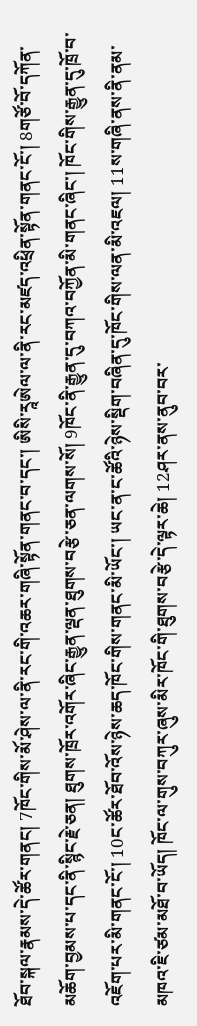ཐོབ་སྐལ་རྣམས་དེ་ཚོར་གནང། 7ཁོང་གིས་མོ་ཤེས་ལ་ནི་རང་གི་འཆར་གཞི་སྟོན་གནང་བ་དང་། ཨིསི་རཱཨེལ་ལ་ནི་རང་མཛད་འཕྲིན་སྟོན་གནང་ངོ་། 8གཙོ་བོ་དཀོན་མཆོག་བྱམས་པ་དང་ནི་སྙིང་རྗེ་ཅན། ཐུགས་ཁྲོར་འགོར་ཞིང་རྒྱུན་ལྡན་ཐུགས་བརྩེ་ཅན་ལགས་སོ། 9ཁོང་ནི་རྒྱུན་དུ་བཀའ་བཀྱོན་མི་གནང་ཞིང་། ཁོང་གིས་རྒྱུན་དུ་ཁྲོ་བ་འཇོག་པར་མི་གནང་ངོ་། 10ང་ཚོར་ཐོབ་འོས་ཉེས་ཆད་ཁོང་གིས་གནང་མི་ཡོང་། ཡང་ན་ང་ཚོའི་ཉེས་སྡིག་བཞིན་དུ་ཁོང་གིས་ལན་མི་འཇལ། 11ས་གཞི་ནས་ནི་ནམ་མཁའ་ཇི་ཙམ་མཐོ་བ་ཡོད། ཁོང་ལ་གུས་བཀུར་ཞུས་མིར་ཁོང་གི་ཐུགས་བརྩེ་དེ་ལྟར་ཆེ། 12ཤར་ནས་ནུབ་བར་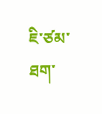ཇི་ཙམ་ཐག་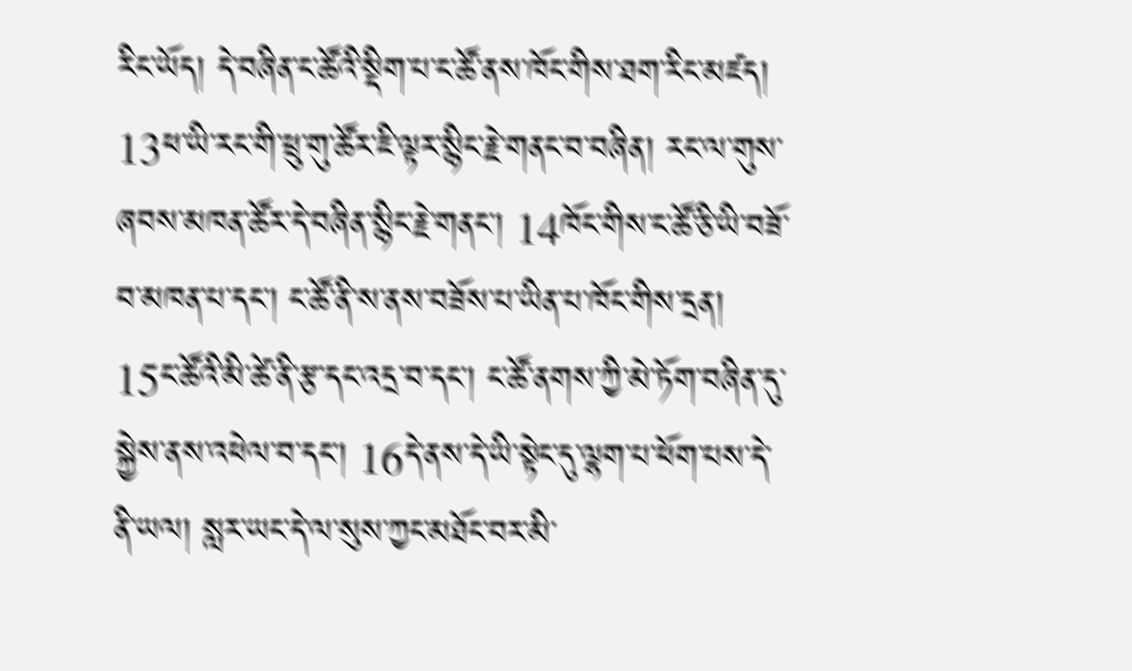རིང་ཡོད། དེ་བཞིན་ང་ཚོའི་སྡིག་པ་ང་ཚོ་ནས་ཁོང་གིས་ཐག་རིང་མཛད། 13ཕ་ཡི་རང་གི་ཕྲུ་གུ་ཚོར་ཇི་ལྟར་སྙིང་རྗེ་གནང་བ་བཞིན། རང་ལ་གུས་ཞབས་མཁན་ཚོར་དེ་བཞིན་སྙིང་རྗེ་གནང་། 14ཁོང་གིས་ང་ཚོ་ཅི་ཡི་བཟོ་བ་མཁན་པ་དང་། ང་ཚོ་ནི་ས་ནས་བཟོས་པ་ཡིན་པ་ཁོང་གིས་དྲན། 15ང་ཚོའི་མི་ཚེ་ནི་རྩ་དང་འདྲ་བ་དང་། ང་ཚོ་ནགས་ཀྱི་མེ་ཏོག་བཞིན་དུ་སྐྱེས་ནས་འཕེལ་བ་དང་། 16དེ་ནས་དེ་ཡི་སྟེང་དུ་ལྷག་པ་ཕོག་པས་དེ་ནི་ཡལ། སླར་ཡང་དེ་ལ་སུས་ཀྱང་མཐོང་བར་མི་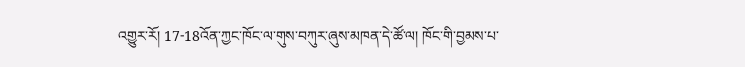འགྱུར་རོ། 17-18འོན་ཀྱང་ཁོང་ལ་གུས་བཀུར་ཞུས་མཁན་དེ་ཚོ་ལ། ཁོང་གི་བྱམས་པ་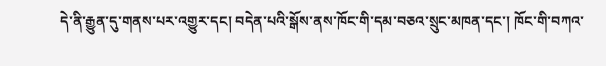དེ་ནི་རྒྱུན་དུ་གནས་པར་འགྱུར་དང། བདེན་པའི་སྒོས་ནས་ཁོང་གི་དམ་བཅའ་སྲུང་མཁན་དང་། ཁོང་གི་བཀའ་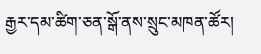རྒྱར་དམ་ཚིག་ཅན་སྒོ་ནས་སྲུང་མཁན་ཚོར།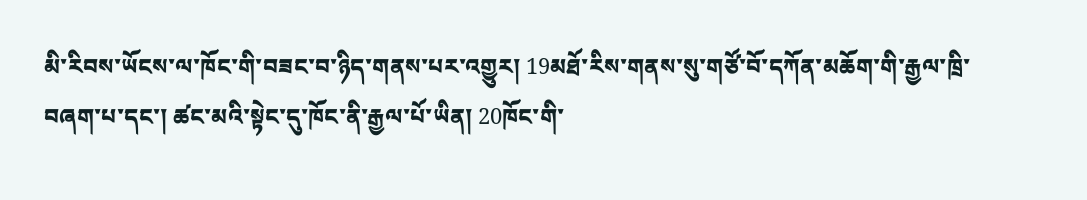མི་རིབས་ཡོངས་ལ་ཁོང་གི་བཟང་བ་ཉིད་གནས་པར་འགྱུར། 19མཐོ་རིས་གནས་སུ་གཙོ་བོ་དཀོན་མཆོག་གི་རྒྱལ་ཁྲི་བཞག་པ་དང་། ཚང་མའི་སྟེང་དུ་ཁོང་ནི་རྒྱལ་པོ་ཡིན། 20ཁོང་གི་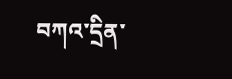བཀའ་དྲིན་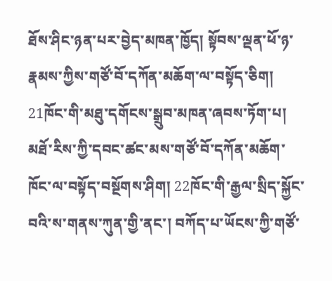ཐོས་ཤིང་ཉན་པར་བྱེད་མཁན་ཁྱོད། སྟོབས་ལྡན་ཕོ་ཉ་རྣམས་ཀྱིས་གཙོ་བོ་དཀོན་མཆོག་ལ་བསྟོད་ཅིག། 21ཁོང་གི་མཐུ་དགོངས་སྒྲུབ་མཁན་ཞབས་ཏོག་པ། མཐོ་རིས་ཀྱི་དབང་ཚང་མས་གཙོ་བོ་དཀོན་མཆོག་ཁོང་ལ་བསྟོད་བསྔོགས་ཤིག། 22ཁོང་གི་རྒྱལ་སྲིད་སྐྱོང་བའི་ས་གནས་ཀུན་གྱི་ནང་། བཀོད་པ་ཡོངས་ཀྱི་གཙོ་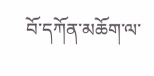བོ་དཀོན་མཆོག་ལ་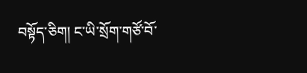བསྟོད་ཅིག། ང་ཡི་སྲོག་གཙོ་བོ་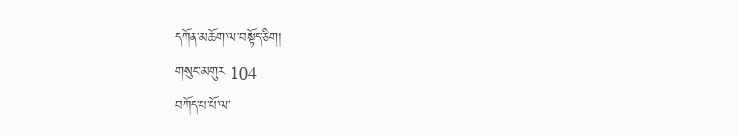དཀོན་མཆོག་ལ་བསྟོད་ཅིག།
གསུང་མགུར 104
བཀོད་པ་པོ་ལ་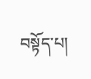བསྟོད་པ།